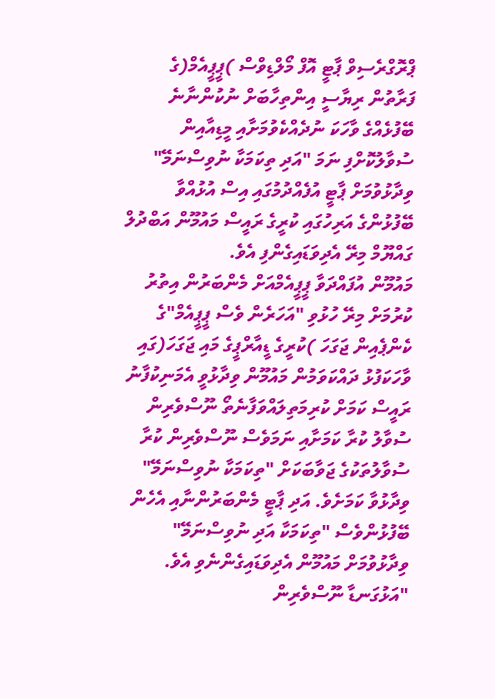ޕްރޮގްރެސިވް ޕާޓީ އޮފް މޯލްޑިވްސް )ޕީޕީއެމް(ގެ ފަރާތުން ރިޔާސީ އިންތިހާބަށް ނުކުންނާނެ ބޭފުޅެއްގެ ވާހަކަ ނުދެއްކެވުމަށާއި މީޑިއާއިން ސުވާލުކޮށްފި ނަމަ "އަދި ތިކަމަކާ ނުވިސްނަމޭ" ވިދާޅުވުމަށް ޕާޓީ އުފެއްދުމުގައި އިސް އުޅުއްވާ ބޭފުޅުންގެ އަރިހުގައި ކުރީގެ ރައީސް މައުމޫން އަބްދުލް ގައްޔޫމް މިރޭ އެދިވަޑައިގެންފި އެވެ.
މައުމޫން އުފައްދަވާ ޕީޕީއެމްއަށް މެންބަރުން އިތުރު ކުރުމަށް މިރޭ ހުޅުވި "އަހަރެން ވެސް ޕީޕީއެމް"ގެ ކެންޕެއިން ޖަގަހަ )ކުރީގެ ޑީއާރްޕީގެ މައި ޖަގަހަ(ގައި ވާހަކަފުޅު ދައްކަވަމުން މައުމޫން ވިދާޅުވީ އެމަނިކުފާނު ރައީސް ކަމަށް ކުރިމަތިލައްވަފާނެތޯ ނޫސްވެރިން ސުވާލު ކުރާ ކަމަށާއި ނަމަވެސް ނޫސްވެރިން ކުރާ ސުވާލުތަކުގެ ޖަވާބަކަށް "ތިކަމަކާ ނުވިސްނަމޭ" ވިދާޅުވާ ކަމަށެވެ. އަދި ޕާޓީ މެންބަރުންނާއި އެހެން ބޭފުޅުންވެސް "ތިކަމަކާ އަދި ނުވިސްނަމޭ" ވިދާޅުވުމަށް މައުމޫން އެދިވަޑައިގެންނެވި އެވެ.
"އަޅުގަނޑާ ނޫސްވެރިން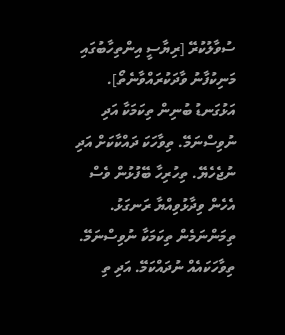ސުވާލުކުރޭ [ރިޔާސީ އިންތިހާބުގައި މަނިކުފާނު ވާދަކުރައްވާނެތޯ]. އަޅުގަނޑު ބުނިން ތިކަމަކާ އަދި ނުވިސްނަމޭ. ތިވާހަކަ ދައްކާކަށް އަދި ނުޖެހެޔޭ. ތިހުރިހާ ބޭފުޅުން ވެސް އެހެން ވިދާޅުވިއްޔާ ރަނގަޅު. ތިމަންނަމެން ތިކަމަކާ ނުވިސްނަމޭ. ތިވާހަކައެއް ނުދައްކަމޭ. އަދި ތި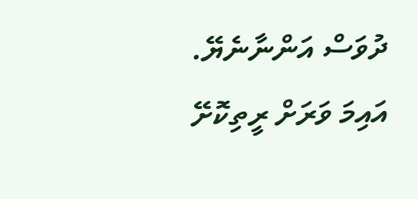ދުވަސް އަންނާނެޔޭ. އައިމަ ވަރަށް ރީތިކޮށޭ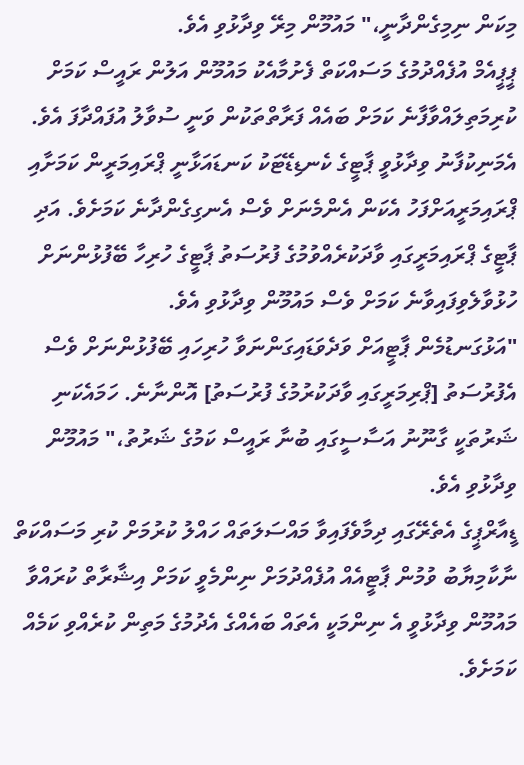މިކަން ނިމިގެންދާނީ،" މައުމޫން މިރޭ ވިދާޅުވި އެވެ.
ޕީޕީއެމް އުފެއްދުމުގެ މަސައްކަތް ފެށުމާއެކު މައުމޫން އަލުން ރައީސް ކަމަށް ކުރިމަތިލައްވާފާނެ ކަމަށް ބައެއް ފަރާތްތަކުން ވަނީ ސުވާލު އުފައްދާފަ އެވެ.
އެމަނިކުފާނު ވިދާޅުވީ ޕާޓީގެ ކެނޑިޑޭޓަކު ކަނޑައަޅާނީ ޕްރައިމަރީން ކަމަށާއި ޕްރައިމަރީއަށްފަހު އެކަން އެންމެނަށް ވެސް އެނގިގެންދާނެ ކަމަށެވެ. އަދި ޕާޓީގެ ޕްރައިމަރީގައި ވާދަކުރެއްވުމުގެ ފުރުސަތު ޕާޓީގެ ހުރިހާ ބޭފުޅުންނަށް ހުޅުވާލެވިފައިވާނެ ކަމަށް ވެސް މައުމޫން ވިދާޅުވި އެވެ.
"އަޅުގަނޑުމެން ޕާޓީއަށް ވަދެވަޑައިގަންނަވާ ހުރިހައި ބޭފުޅުންނަށް ވެސް އެފުރުސަތު [ޕްރިމަރީގައި ވާދަކުރުމުގެ ފުރުސަތު] އޮންނާނެ. ހަމައެކަނި ޝަރުތަކީ ގާނޫނު އަސާސީގައި ބުނާ ރައީސް ކަމުގެ ޝަރުތު،" މައުމޫން ވިދާޅުވި އެވެ.
ޑީއާރްޕީގެ އެތެރޭގައި ދިމާވެފައިވާ މައްސަލަތައް ހައްލު ކުރުމަށް ކުރި މަސައްކަތް ނާކާމިޔާބު ވުމުން ޕާޓީއެއް އުފެއްދުމަށް ނިންމެވީ ކަމަށް އިޝާރާތް ކުރައްވާ މައުމޫން ވިދާޅުވީ އެ ނިންމަކީ އެތައް ބައެއްގެ އެދުމުގެ މަތިން ކުރެއްވި ކަމެއް ކަމަށެވެ.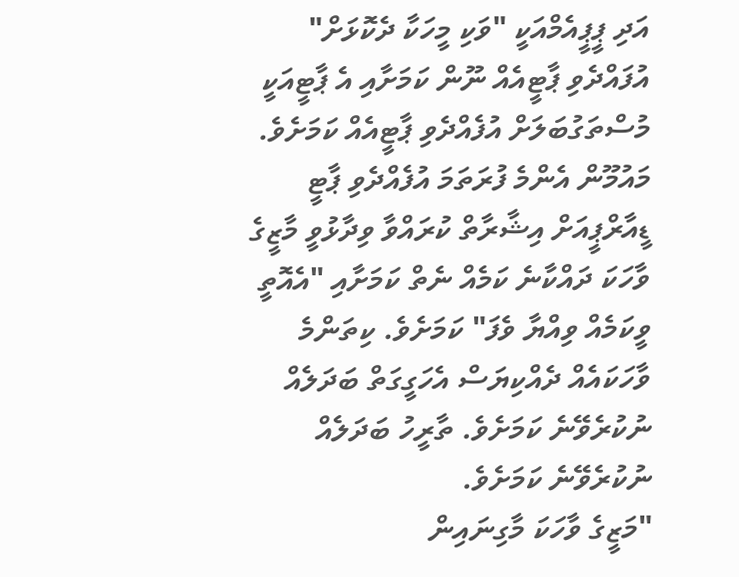އަދި ޕީޕީއެމްއަކީ "ވަކި މީހަކާ ދެކޮޅަށް" އުފައްދެވި ޕާޓީއެއް ނޫން ކަމަށާއި އެ ޕާޓީއަކީ މުސްތަގުބަލަށް އުފެއްދެވި ޕާޓީއެއް ކަމަށެވެ.
މައުމޫން އެންމެ ފުރަތަމަ އުފެއްދެވި ޕާޓީ ޑީއާރްޕީއަށް އިޝާރާތް ކުރައްވާ ވިދާޅުވީ މާޒީގެ ވާހަކަ ދައްކާނެ ކަމެއް ނެތް ކަމަށާއި "އެއޮތީ ވީކަމެއް ވިއްޔާ ވެފަ" ކަމަށެވެ. ކިތަންމެ ވާހަކައެއް ދެއްކިޔަސް އެހަގީގަތް ބަދަލެއް ނުކުރެވޭނެ ކަމަށެވެ. ތާރީހު ބަދަލެއް ނުކުރެވޭނެ ކަމަށެވެ.
"މަޒީގެ ވާހަކަ މާގިނައިން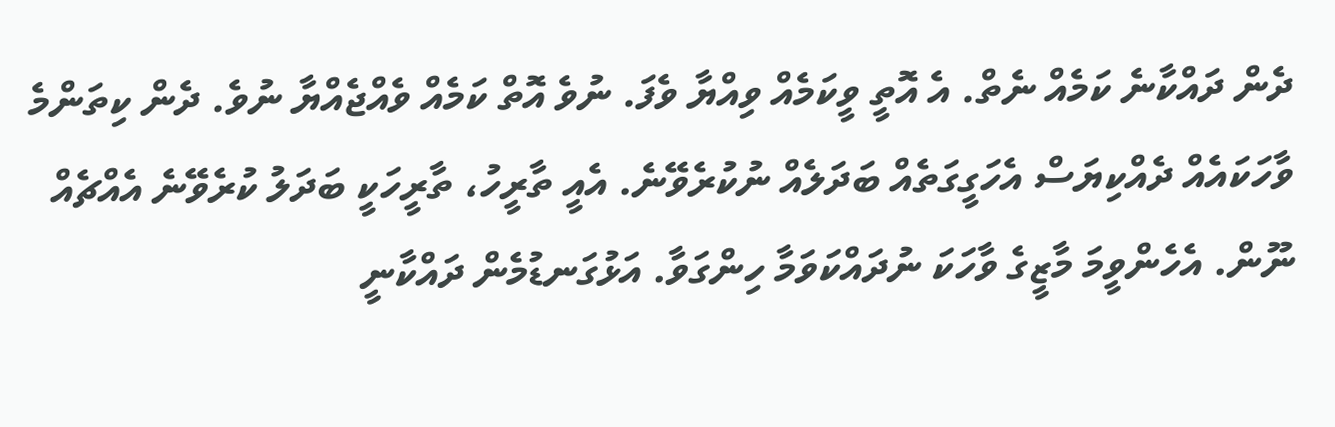ދެން ދައްކާނެ ކަމެއް ނެތް. އެ އޮތީ ވީކަމެއް ވިއްޔާ ވެފަ. ނުވެ އޮތް ކަމެއް ވެއްޖެއްޔާ ނުވެ. ދެން ކިތަންމެ ވާހަކައެއް ދެއްކިޔަސް އެހަގީގަތެއް ބަދަލެއް ނުކުރެވޭނެ. އެއީ ތާރީހު، ތާރީހަކީ ބަދަލު ކުރެވޭނެ އެއްޗެއް ނޫން. އެހެންވީމަ މާޒީގެ ވާހަކަ ނުދައްކަވަމާ ހިންގަވާ. އަޅުގަނޑުމެން ދައްކާނީ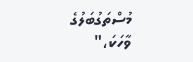މުސްތަގުބަލުގެ ވާހަކަ،"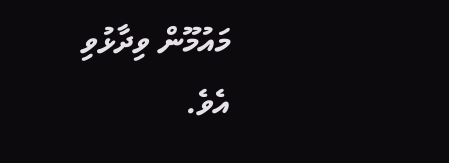މައުމޫން ވިދާޅުވި އެވެ.